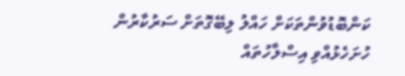ކަންބޮޑުވުންތަކަށް ހައްލު ލިބޭގޮތަށް ސަރުކާރުން ހުށަހެޅުއްވި އިސްލާހުތައް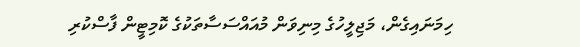ހިމަނައިގެން، މަޖިލީހުގެ މިނިވަން މުއައްސަސާތަކުގެ ކޮމިޓީން ފާސްކުރި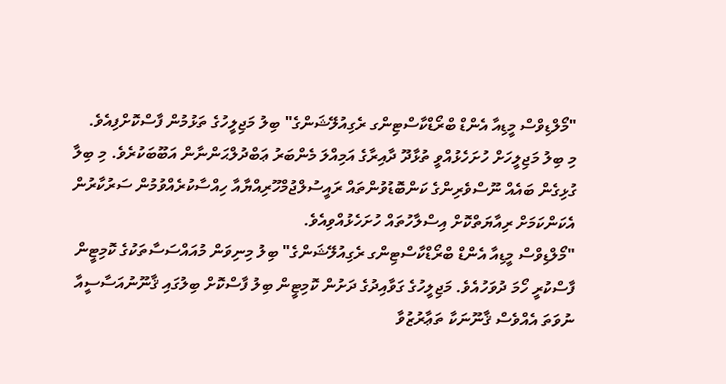"މޯލްޑިވްސް މީޑިއާ އެންޑް ބްރޯޑްކާސްޓިންގ ރެގިއުލޭޝަންގެ" ބިލު މަޖިލީހުގެ ތަޅުމުން ފާސްކޮށްފިއެވެ.
މި ބިލު މަޖިލީހަށް ހުށަހެޅުއްވީ ތުޅާދޫ ދާއިރާގެ އަމިއްލަ މެންބަރު ޢަބްދުލްޙަންނާން އަބޫބަކުރެވެ. މި ބިލާ ގުޅިގެން ބައެއް ނޫސްވެރިންގެ ކަންބޮޑުވުންތައް ރައީސުލްޖުމްހޫރިއްޔާއާ ހިއްސާކުރެއްވުމުން ސަރުކާރުން އެކަންކަމަށް ރިއާޔަތްކޮށް އިސްލާހުތައް ހުށަހެޅުއްވިއެވެ.
"މޯލްޑިވްސް މީޑިއާ އެންޑް ބްރޯޑްކާސްޓިންގ ރެގިއުލޭޝަންގެ" ބިލު މިނިވަން މުއައްސަސާތަކުގެ ކޮމިޓީން ފާސްކުރީ ހޯމަ ދުވަހުއެވެ. މަޖިލީހުގެ ގަވާއިދުގެ ދަށުން ކޮމިޓީން ބިލު ފާސްކޮށް ބިލުގައި ޤާނޫނުއަސާސީއާ ނުވަތަ އެއްވެސް ޤާނޫނަކާ ތަޢާރުޒުވާ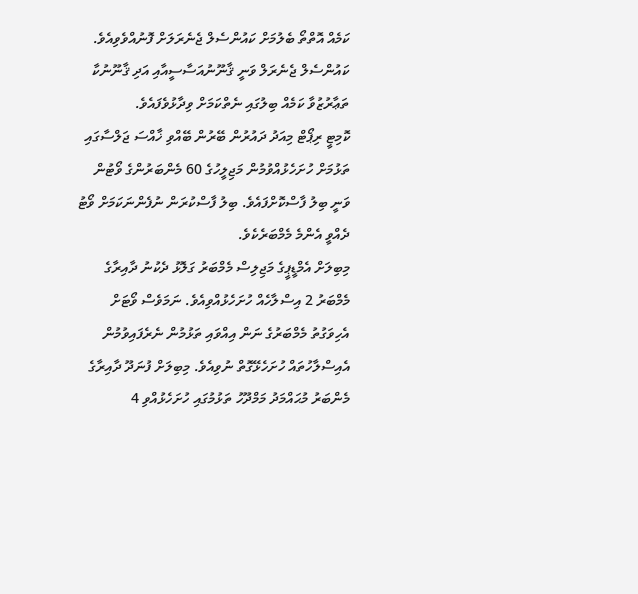ކަމެއް އޮތްތޯ ބެލުމަށް ކައުންސެލް ޖެނެރަލަށް ފޮނުއްވެވިއެވެ. ކައުންސެލް ޖެނެރަލް ވަނީ ޤާނޫނުއަސާސީއާއި އަދި ޤާނޫނުކާ ތަޢާރުޒުވާ ކަމެއް ބިލުގައި ނެތްކަމަށް ވިދާޅުވެފައެވެ.
ކޮމިޓީ ރިޕޯޓް މިއަދު ދައުރުން ބޭރުން ބޭއްވި ޚާއްސަ ޖަލްސާގައި ތަޅުމަށް ހުށަހެޅުއްވުމުން މަޖިލީހުގެ 60 މެންބަރުންގެ ވޯޓުން ވަނީ ބިލު ފާސްކޮށްފައެވެ. ބިލު ފާސްކުރަން ނުފެންނަކަމަށް ވޯޓު ދެއްވީ އެންމެ މެމްބަރެކެވެ.
މިބިލަށް އެމްޑީޕީގެ މަޖިލިސް މެމްބަރު ގަލޮޅު ދެކުނު ދާއިރާގެ މެމްބަރު 2 އިސްލާހެއް ހުށަހެޅުއްވިއެވެ. ނަމަވެސް ވޯޓަށް އެހިވަގުތު މެމްބަރުގެ ނަން އިއްވައި ތަޅުމުން ނެރެފައިވުމުން އެއިސްލާހުތައް ހުށަހެޅޭގޮތް ނުވިއެވެ. މިބިލަށް ފުނަދޫ ދާއިރާގެ މެންބަރު މުޙައްމަދު މަމްދޫހު ތަޅުމުގައި ހުށަހެޅުއްވި 4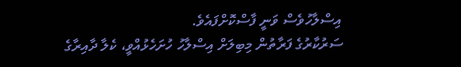އިސްލާހުވެސް ވަނީ ފާސްކޮށްފައެވެ.
ސަރުކާރުގެ ފަރާތުން މިބިލަށް އިސްލާހު ހުށަހެޅުއްވީ، ކެލާ ދާއިރާގެ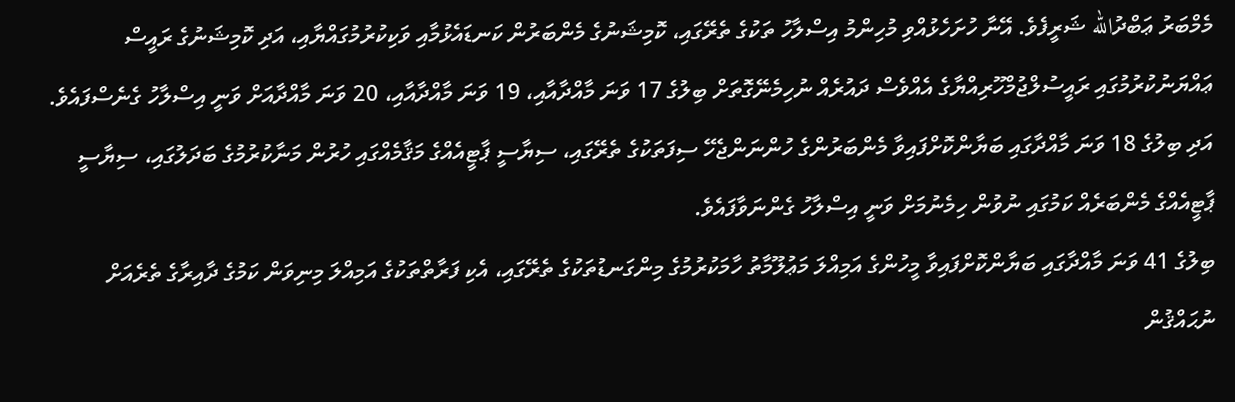މެމްބަރު ޢަބްދުالله ޝަރީފެވެ. އޭނާ ހުށަހެޅުއްވި މުހިންމު އިސްލާހު ތަކުގެ ތެރޭގައި، ކޮމިޝަނުގެ މެންބަރުން ކަނޑައެޅުމާއި ވަކިކުރުމުގައްޔާއި، އަދި ކޮމިޝަނުގެ ރައީސް ޢައްޔަނުކުރުމުގައި ރައީސުލްޖުމްހޫރިއްޔާގެ އެއްވެސް ދައުރެއް ނުހިމެނޭގޮތަށް ބިލުގެ 17 ވަނަ މާއްދާއާއި، 19 ވަނަ މާއްދާއާއި، 20 ވަނަ މާއްދާއަށް ވަނީ އިސްލާހު ގެނެސްފައެވެ. އަދި ބިލުގެ 18 ވަނަ މާއްދާގައި ބަޔާންކޮށްފައިވާ މެންބަރުންގެ ހުންނަންޖެހޭ ސިފަތަކުގެ ތެރޭގައި، ސިޔާސީ ޕާޓީއެއްގެ މަޤާމެއްގައި ހުރުން މަނާކުރުމުގެ ބަދަލުގައި، ސިޔާސީ ޕާޓީއެއްގެ މެންބަރެއް ކަމުގައި ނުވުން ހިމެނުމަށް ވަނީ އިސްލާހު ގެންނަވާފައެވެ.
ބިލުގެ 41 ވަނަ މާއްދާގައި ބަޔާންކޮށްފައިވާ މީހުންގެ އަމިއްލަ މަޢުލޫމާތު ހާމަކުރުމުގެ މިންގަނޑުތަކުގެ ތެރޭގައި، އެކި ފަރާތްތަކުގެ އަމިއްލަ މިނިވަން ކަމުގެ ދާއިރާގެ ތެރެއަށް ނުޙައްޤުން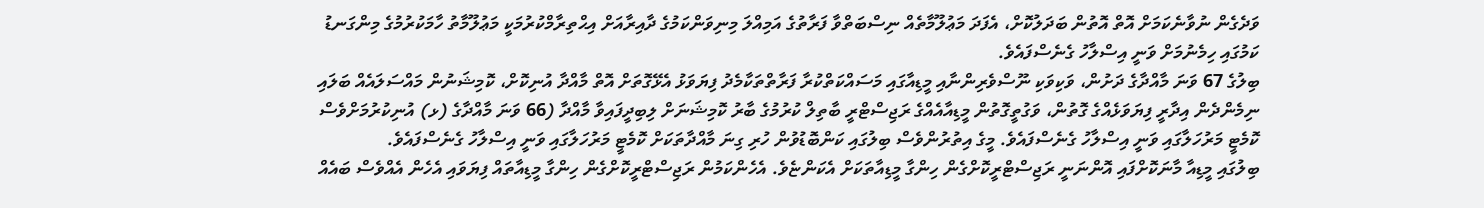ވަދެގެން ނުވާނެކަމަށް އޮތް އޮތުން ބަދަލުކޮށް، އެފަދަ މަޢުލޫމާތެއް ނިސްބަތްވާ ފަރާތުގެ އަމިއްލަ މިނިވަންކަމުގެ ދާއިރާއަށް އިޙްތިރާމްކުރުމަކީ މަޢުލޫމާތު ހާމަކުރުމުގެ މިންގަނޑު ކަމުގައި ހިމެނުމަށް ވަނީ އިސްލާހު ގެނެސްފައެވެ.
ބިލުގެ 67 ވަނަ މާއްދާގެ ދަށުން، ވަކިވަކި ނޫސްވެރިންނާއި މީޑިއާގައި މަސައްކަތްކުރާ ފަރާތްތަކާމެދު ފިޔަވަޅު އެޅޭގޮތަށް އޮތް މާއްދާ އުނިކޮށް، ކޮމިޝަނުން މައްސަލައެއް ބަލައި ނިމެންދެން އިދާރީ ފިޔަވަޅެއްގެ ގޮތުން، ވަގުތީގޮތުން މީޑިއާއެއްގެ ރަޖިސްޓްރީ ބާތިލް ކުރުމުގެ ބާރު ކޮމިޝަނަށް ލިބިދީފައިވާ މާއްދާ (66 ވަނަ މާއްދާގެ (ޅ) އުނިކުރުމަށްވެސް ކޮމެޓީ މަރުހަލާގައި ވަނީ އިސްލާހު ގެނެސްފައެވެ. މީގެ އިތުރުންވެސް ބިލުގައި ކަންބޮޑުވުން ހުރި ގިނަ މާއްދާތަކަށް ކޮމެޓީ މަރުހަލާގައި ވަނީ އިސްލާހު ގެނެސްފައެވެ.
ބިލުގައި މީޑިއާ މާނަކޮށްފައި އޮންނަނީ ރަޖިސްޓްރީކޮށްގެން ހިންގާ މީޑިއާތަކަށް އެކަންޏެވެ. އެހެންކަމުން ރަޖިސްޓްރީކޮށްގެން ހިންގާ މީޑިއާތައް ފިޔަވައި އެހެން އެއްވެސް ބައެއް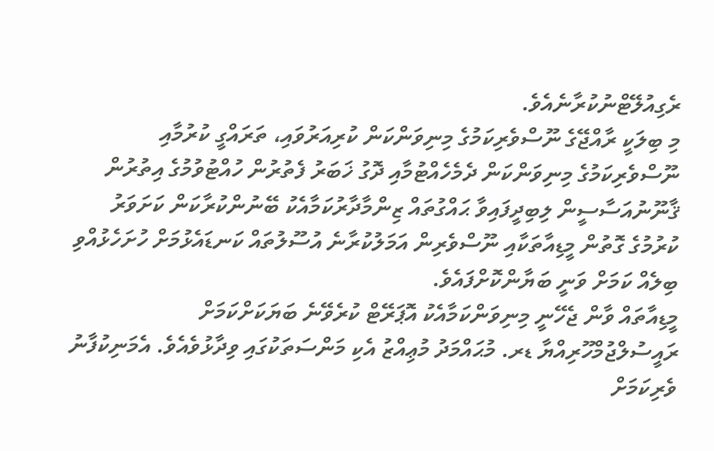ރެގިއުލޭޓްނުކުރާނެއެވެ.
މި ބިލަކީ ރާއްޖޭގެ ނޫސްވެރިކަމުގެ މިނިވަންކަން ކުރިއަރުވައި، ތަރައްގީ ކުރުމާއި ނޫސްވެރިކަމުގެ މިނިވަންކަން ދެމެހެއްޓުމާއި ދޮގު ޚަބަރު ފެތުރުން ހުއްޓުވުމުގެ އިތުރުން ޤާނޫނުއަސާސީން ލިބިދީފައިވާ ޙައްގުތައް ޒިންމާދާރުކަމާއެކު ބޭނުންކުރާކަން ކަށަވަރު ކުރުމުގެ ގޮތުން މީޑިއާތަކާއި ނޫސްވެރިން އަމަލުކުރާނެ އުސޫލުތައް ކަނޑައެޅުމަށް ހުށަހެޅުއްވި ބިލެއް ކަމަށް ވަނީ ބަޔާންކޮށްފައެވެ.
މީޑިއާތައް ވާން ޖެހޭނީ މިނިވަންކަމާއެކު އޮޕަރޭޓް ކުރެވޭނެ ބަޔަކަށްކަމަށް ރައީސުލްޖުމްހޫރިއްޔާ ޑރ. މުޙައްމަދު މުޢިއްޒު އެކި މަންސަތަކުގައި ވިދާޅުވެއެވެ. އެމަނިކުފާނު ވެރިކަމަށް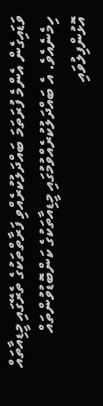ވަޑައިގެން އެންމެ ފުރަތަމަ ބައްދަލުކުރެއްވި ފަރާތްތަކުގެ ތެރޭގައި މީޑިއާތައް ހިމެނެއެވެ. އެ ބައްދަލުކުރެއްވުމުގައި މީޑިއާތަކުގެ ކަންބޮޑުވުންތައް އޮޅުންފިލުވައި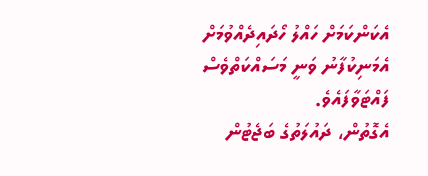އެކަންކަމަށް ހައްލު ހޯދައިދެއްވުމަށް އެމަނިކުފާނު ވަނީ މަސައްކަތްވެސް ފައްޓަވާފައެވެ.
އެގޮތުން، ދައުލަތުގެ ބަޖެޓުން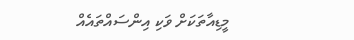މީޑިއާތަކަށް ވަކި އިންސައްތައެއް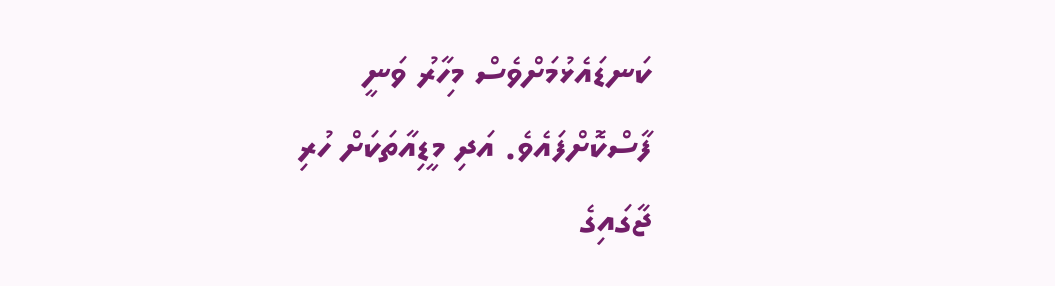ކަނޑައެޅުމަށްވެސް މިހާރު ވަނީ ފާސްކޮށްފައެވެ. އަދި މީޑިއާތަކަށް ހުރި ޖާގައިގެ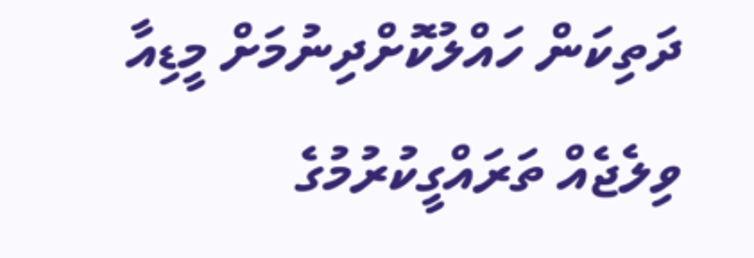ދަތިކަން ހައްލުކޮށްދިނުމަށް މީޑިއާ ވިލެޖެއް ތަރައްގީކުރުމުގެ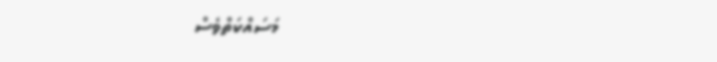މަސައްކަތްވެސް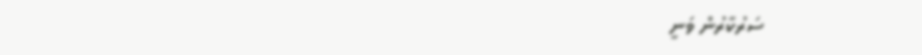ސަރުކާރުން ވަނީ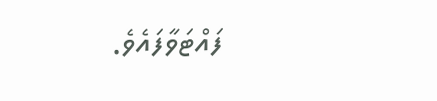ފައްޓަވާފައެވެ.